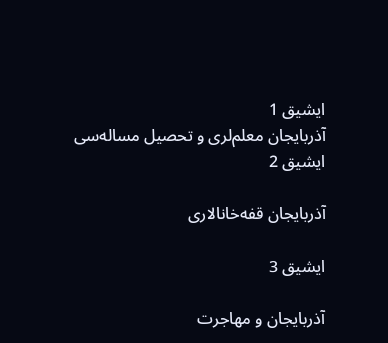ایشیق 1
آذربایجان معلم‌لری و تحصیل مساله‌سی
ایشیق 2

آذربایجان قفه‌خانالاری

ایشیق 3

آذربایجان و مهاجرت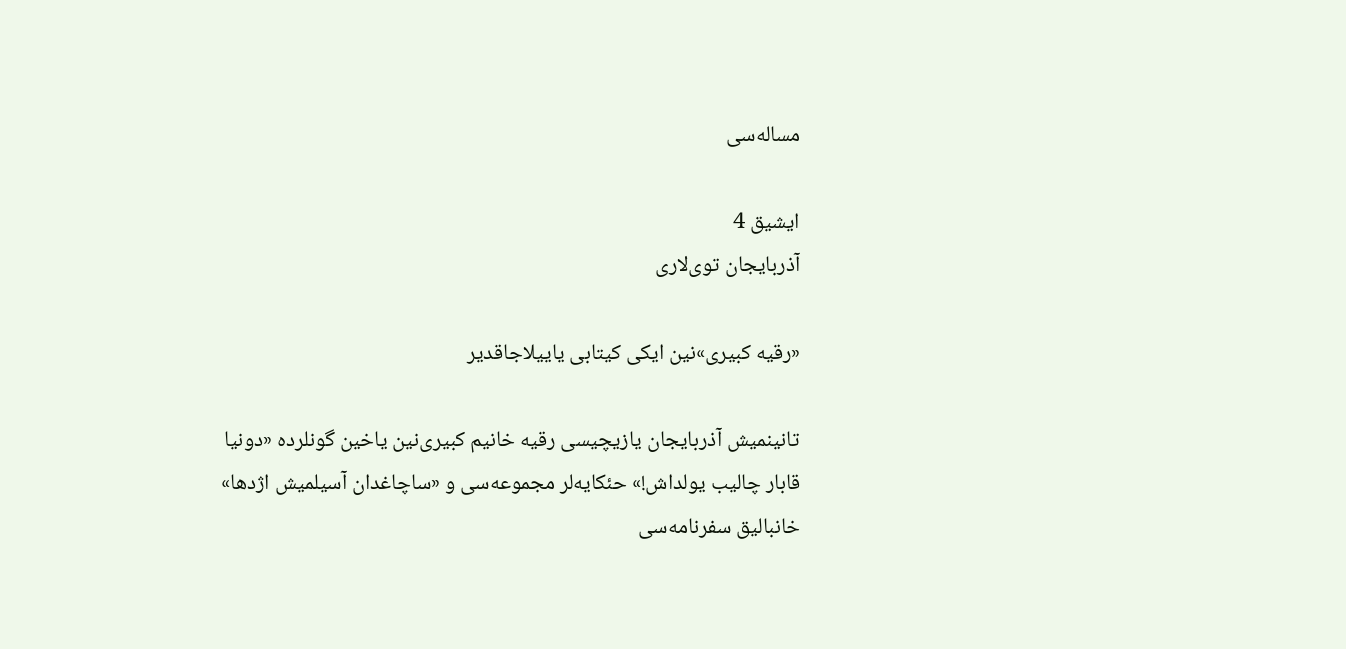مساله‌سی

ایشیق 4
آذربایجان توی‌لاری

«رقیه کبیری»نین ایکی کیتابی یاییلاجاقدیر

تانینمیش آذربایجان یازیچیسی رقیه خانیم کبیری‌نین یاخین گونلرده «دونیا قابار چالیب یولداش!» حئکایه‌لر مجموعه‌سی و «ساچاغدان آسیلمیش اژدها» خانبالیق سفرنامه‌سی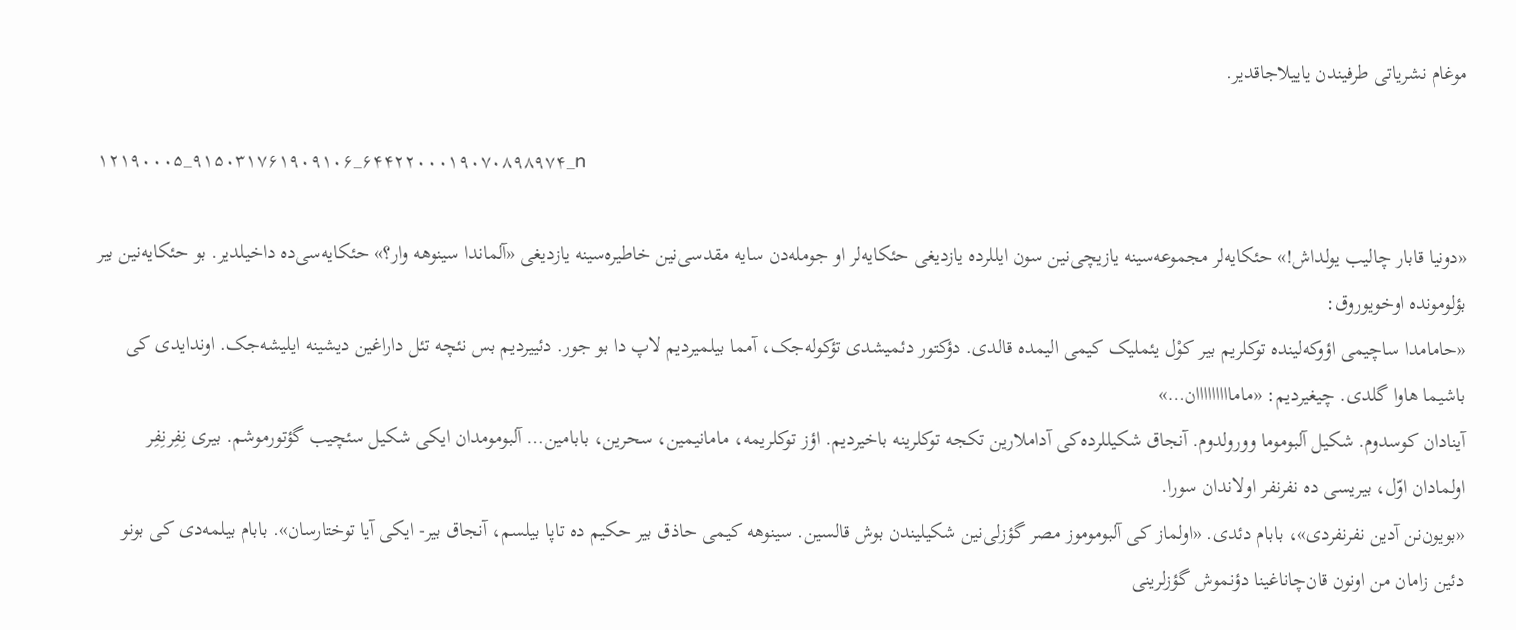موغام نشریاتی طرفیندن یاییلاجاقدیر.

۱۲۱۹۰۰۰۵_۹۱۵۰۳۱۷۶۱۹۰۹۱۰۶_۶۴۴۲۲۰۰۰۱۹۰۷۰۸۹۸۹۷۴_n

«دونیا قابار چالیب یولداش!» حئکایه‌لر مجموعه‌سینه یازیچی‌نین سون ایللرده یازدیغی حئکایه‌لر او جومله‌دن سایه مقدسی‌نین خاطیره‌سینه یازدیغی «آلماندا سینوهه وار؟» حئکایه‌سی‌ده داخیلدیر. بو حئکایه‌نین بیر بؤلومونده اوخویوروق:
«حامامدا ساچیمی اؤوکه‌لینده توکلریم بیر کوْل یئملیک کیمی الیمده قالدی. دؤکتور دئمیشدی تؤکوله‌جک، آمما بیلمیردیم لاپ دا بو جور. دئییردیم بس نئچه تئل داراغین دیشینه ایلیشه‌جک. اوندایدی کی باشیما هاوا گلدی. چیغیردیم: «مامااااااااان…»
آینادان کوسدوم. شکیل آلبوموما وورولدوم. آنجاق شکیللرده‌کی آداملارین تکجه توکلرینه باخیردیم. اؤز توکلریمه، مامانیمین، سحرین، بابامین… آلبومومدان ایکی شکیل سئچیب گؤتورموشم. بیری نِفِرنِفِر اولمادان اوّل، بیریسی ده نفرنفر اولاندان سورا.
«بویون‌نن آدین نفرنفردی»، بابام دئدی. «اولماز کی آلبوموموز مصر گؤزلی‌نین شکیلیندن بوش قالسین. سینوهه ‌کیمی حاذق بیر حکیم ده تاپا بیلسم‌، آنجاق بیر- ایکی آیا توختارسان». بابام بیلمه‌دی کی بونو دئین زامان من اونون قان‌چاناغینا دؤنموش گؤزلرینی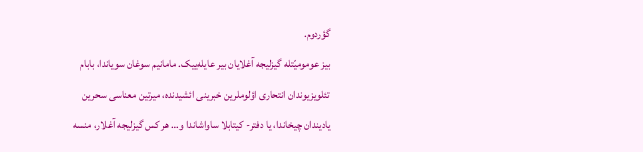گؤردوم.
بیز عومومیّتله گیزلیجه آغلایان بیر عایله‌ییک. مامانیم سوغان سویاندا، بابام تئلویزیوندان انتحاری اؤلوملرین خبرینی ائشیدنده، میرتین معناسی سحرین یادیندان چیخاندا، یا دفتر- کیتابلا ساواشاندا و… هر کس گیزلیجه آغلار، منسه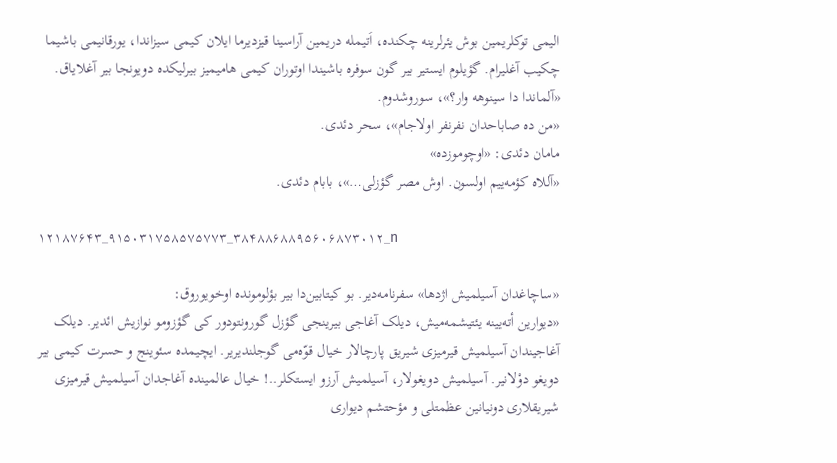الیمی توکلریمین بوش یئرلرینه چکنده، اَتیمله دریمین آراسینا قیزدیرما ایلان کیمی سیزاندا، یورقانیمی باشیما چکیب آغلیرام. گؤیلوم ایستیر بیر گون سوفره‌ باشیندا اوتوران کیمی هامیمیز بیرلیکده دویونجا بیر آغلایاق.
«آلماندا دا سینوهه وار؟»، سوروشدوم.
«من ده صاباحدان نفرنفر اولاجام»، سحر دئدی.
مامان دئدی: «اوچوموزده»
«آللاه کؤمه‌ییم اولسون. اوش مصر گؤزلی…»، بابام دئدی.

۱۲۱۸۷۶۴۳_۹۱۵۰۳۱۷۵۸۵۷۵۷۷۳_۳۸۴۸۸۶۸۸۹۵۶۰۶۸۷۳۰۱۲_n

«ساچاغدان آسیلمیش اژدها» سفرنامه‌دیر. بو کیتابین‌دا بیر بؤلومونده اوخویوروق:
«دیوارین أته‌یینه یئتیشمه‌میش، دیلک آغاجی بیرینجی گؤزل گورونتودور کی گؤزومو نوازیش ائدیر. دیلک آغاجیندان آسیلمیش قیرمیزی شیریق پارچالار خیال قوّه‌می گوجلندیریر. ایچیمده سئوینج و حسرت کیمی بیر دویغو دوْلانیر. آسیلمیش دویغولار، آسیلمیش آرزو ایستکلر..! خیال عالمینده آغاجدان آسیلمیش قیرمیزی شیریقلاری دونیانین عظمتلی و مؤحتشم دیواری‌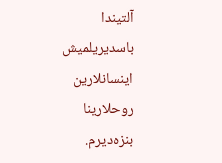آلتیندا باسدیریلمیش اینسانلارین روحلارینا بنزه‌دیرم.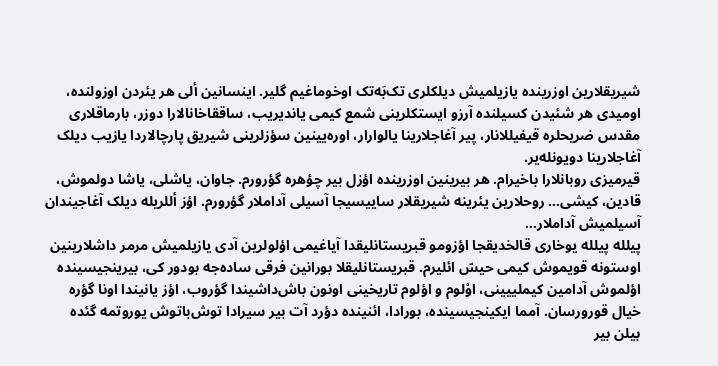شیریقلارین اوزرینده یازیلمیش دیلکلری تک‌بَه‌تک اوخوماغیم گلیر. اینسانین ألی هر یئردن اوزولنده، اومیدی هر شئیدن کسیلنده آرزو ایستکلرینی شمع کیمی یاندیریب، ساققاخانالارا دوزر، بارماقلاری مقدس ضریحلره قیفیللانار، پیر آغاجلارینا یالوارار، اوره‌یینین سؤزلرینی شیریق پارچالاردا یازیب دیلک آغاجلارینا دویونله‌یر.
قیرمیزی روبانلارا باخیرام. هر بیرینین اوزرینده اؤزل بیر چؤهره گؤرورم. جاوان، یاشلی، یاشا دولموش، قادین، کیشی… روحلارین یئرینه شیریقلار ساییسیجا آسیلی آداملار گؤرورم. اؤز أللریله دیلک آغاجیندان آسیلمیش آداملار…
پیلله‌ پیلله یوخاری قالخدیقجا اؤزومو قبریستانلیقدا آیاغیمی اؤلولرین آدی یازیلمیش مرمر داشلارینین اوستونه قویموش کیمی حیسّ ائلیرم. قبریستانلیقلا بورانین فرقی ساده‌جه بودور کی، بیرینجیسینده اؤلموش آدامین کیملییینی، اوْلوم و اؤلوم تاریخینی اونون باش‌داشیندا گؤروب، اؤز یانیندا اونا گؤره خیال قورورسان. آمما ایکینجیسینده، بورادا، ائنینده دؤرد آت بیر سیرادا توش‌باتوش یوروتمه گئده بیلن بیر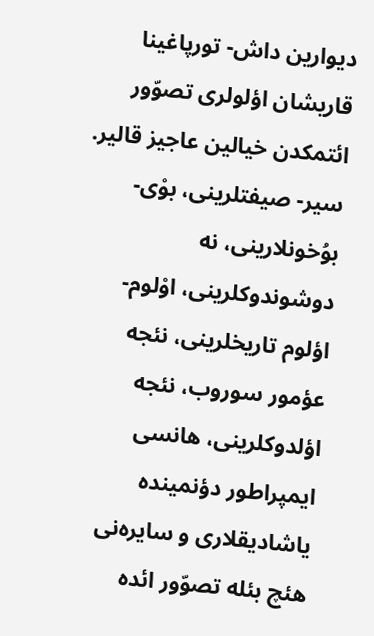دیوارین داش- تورپاغینا قاریشان اؤلولری تصوّور ائتمکدن خیالین عاجیز قالیر. سیر- صیفتلرینی، بوْی- بوُخونلارینی، نه دوشوندوکلرینی، اوْلوم- اؤلوم‌ تاریخلرینی، نئجه عؤمور سوروب، نئجه اؤلدوکلرینی، هانسی ایمپراطور دؤنمینده یاشادیقلاری و سایره‌نی هئچ بئله تصوّور ائده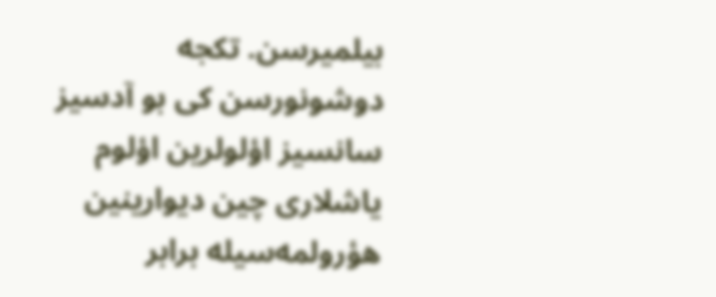بیلمیرسن. تکجه دوشونورسن کی بو آدسیز سانسیز اؤلولرین اؤلوم یاشلاری چین دیوارینین هؤرولمه‌سیله برابر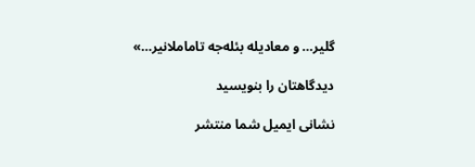گلیر… و معادیله بئله‌جه تاماملانیر…»

دیدگاهتان را بنویسید

نشانی ایمیل شما منتشر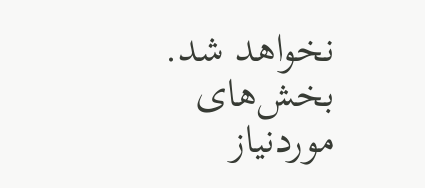نخواهد شد. بخش‌های موردنیاز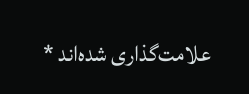علامت‌گذاری شده‌اند *